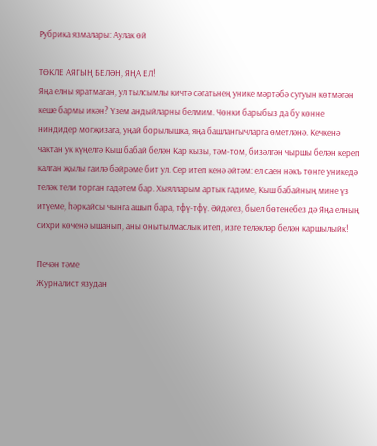Рубрика язмалары: Аулак өй

ТӨКЛЕ АЯГЫҢ БЕЛӘН, ЯҢА ЕЛ!
Яңа елны яратмаган, ул тылсымлы кичтә сәгатьнең унике мәртәбә сугуын көтмәгән кеше бармы икән? Үзем андыйларны белмим. Чөнки барыбыз да бу көнне ниндидер могҗизага, уңай борылышка, яңа башлангычларга өметләнә. Кечкенә чактан ук күңелгә Кыш бабай белән Кар кызы, тәм-том, бизәлгән чыршы белән кереп калган җылы гаилә бәйрәме бит ул. Сер итеп кенә әйтәм: ел саен нәкъ төнге уникедә теләк тели торган гадәтем бар. Хыялларым артык гадиме, Кыш бабайның мине үз итүеме, һәркайсы чынга ашып бара, тфү-тфү. Әйдәгез, быел бөтенебез дә Яңа елның сихри көченә ышанып, аны онытылмаслык итеп, изге теләкләр белән каршылыйк!

Печән тәме
Журналист язудан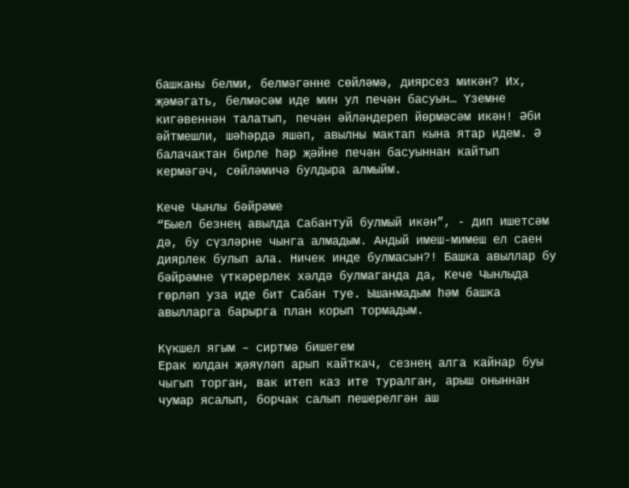башканы белми, белмәгәнне сөйләмә, диярсез микән? Их, җәмәгать, белмәсәм иде мин ул печән басуын… Үземне кигәвеннән талатып, печән әйләндереп йөрмәсәм икән! Әби әйтмешли, шәһәрдә яшәп, авылны мактап кына ятар идем. Ә балачактан бирле һәр җәйне печән басуыннан кайтып кермәгәч, сөйләмичә булдыра алмыйм.

Кече Чынлы бәйрәме
“Быел безнең авылда Сабантуй булмый икән”, - дип ишетсәм дә, бу сүзләрне чынга алмадым. Андый имеш-мимеш ел саен диярлек булып ала. Ничек инде булмасын?! Башка авыллар бу бәйрәмне үткәрерлек хәлдә булмаганда да, Кече Чынлыда гөрләп уза иде бит Сабан туе. Ышанмадым һәм башка авылларга барырга план корып тормадым.

Күкшел ягым – сиртмә бишегем
Ерак юлдан җәяүләп арып кайткач, сезнең алга кайнар буы чыгып торган, вак итеп каз ите туралган, арыш оныннан чумар ясалып, борчак салып пешерелгән аш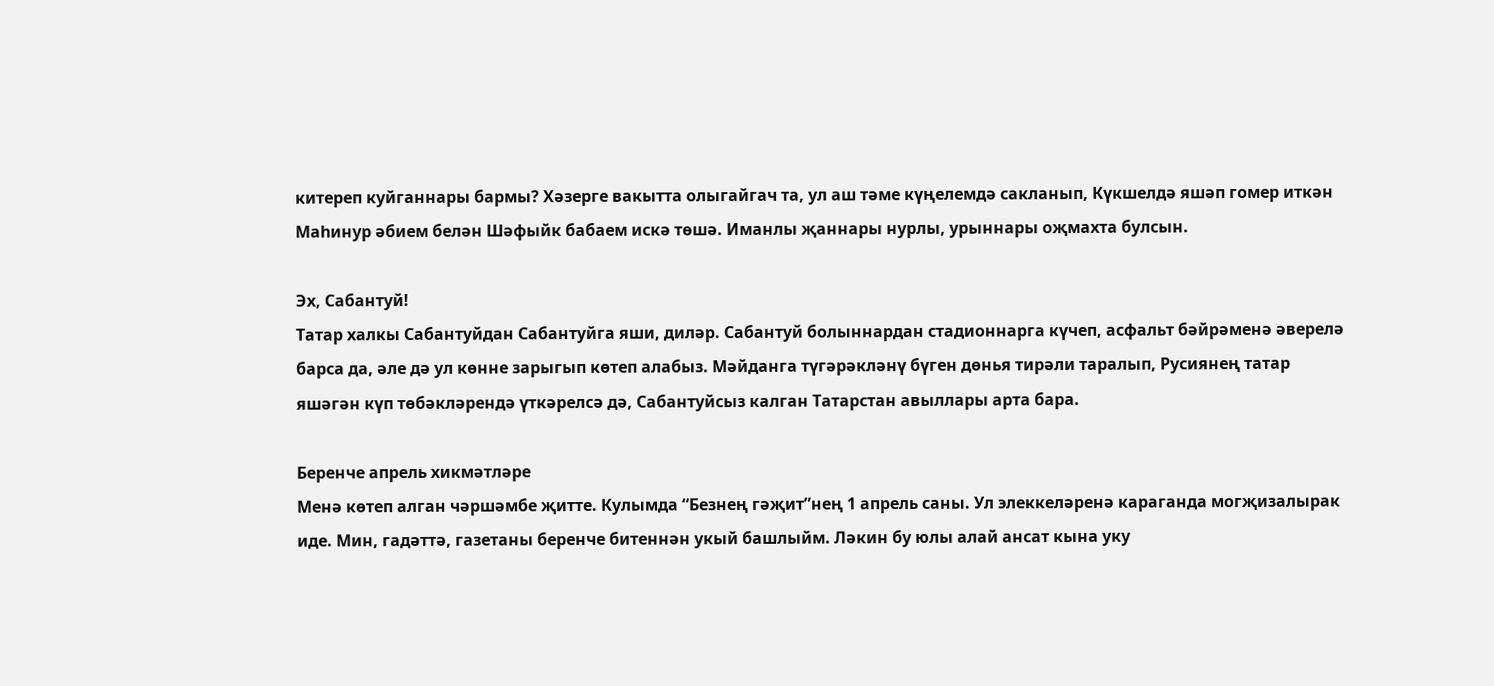китереп куйганнары бармы? Хәзерге вакытта олыгайгач та, ул аш тәме күңелемдә сакланып, Күкшелдә яшәп гомер иткән Маһинур әбием белән Шәфыйк бабаем искә төшә. Иманлы җаннары нурлы, урыннары оҗмахта булсын.

Эх, Сабантуй!
Татар халкы Сабантуйдан Сабантуйга яши, диләр. Сабантуй болыннардан стадионнарга күчеп, асфальт бәйрәменә әверелә барса да, әле дә ул көнне зарыгып көтеп алабыз. Мәйданга түгәрәкләнү бүген дөнья тирәли таралып, Русиянең татар яшәгән күп төбәкләрендә үткәрелсә дә, Сабантуйсыз калган Татарстан авыллары арта бара.

Беренче апрель хикмәтләре
Менә көтеп алган чәршәмбе җитте. Кулымда “Безнең гәҗит”нең 1 апрель саны. Ул элеккеләренә караганда могҗизалырак иде. Мин, гадәттә, газетаны беренче битеннән укый башлыйм. Ләкин бу юлы алай ансат кына уку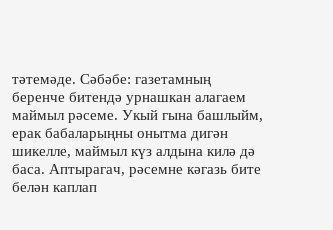тәтемәде. Сәбәбе: газетамның беренче битендә урнашкан алагаем маймыл рәсеме. Укый гына башлыйм, ерак бабаларыңны онытма дигән шикелле, маймыл күз алдына килә дә баса. Аптырагач, рәсемне кәгазь бите белән каплап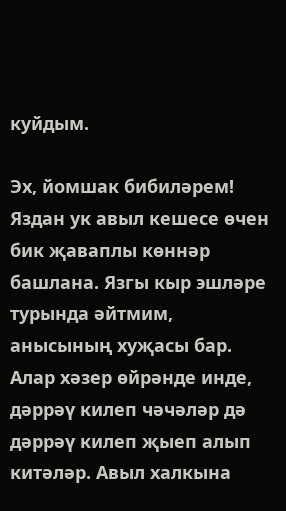куйдым.

Эх, йомшак бибиләрем!
Яздан ук авыл кешесе өчен бик җаваплы көннәр башлана. Язгы кыр эшләре турында әйтмим, анысының хуҗасы бар. Алар хәзер өйрәнде инде, дәррәү килеп чәчәләр дә дәррәү килеп җыеп алып китәләр. Авыл халкына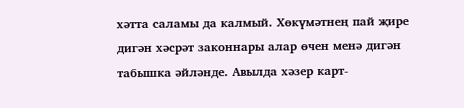хәтта саламы да калмый. Хөкүмәтнең пай җире дигән хәсрәт законнары алар өчен менә дигән табышка әйләнде. Авылда хәзер карт-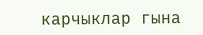карчыклар гына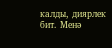калды, диярлек бит. Менә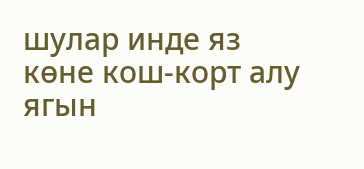шулар инде яз көне кош-корт алу ягын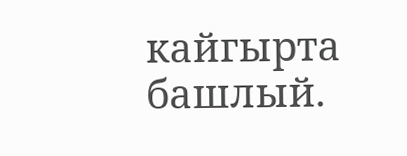кайгырта башлый.